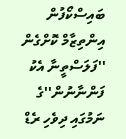ބައިސްކޯފުން އިންތިޒާމް ކޮށްގެން ''ފަލަސްތީނާ އެކު ފަންނާނުން''ގެ ނަމުގައި ދިވެހި ރެޑް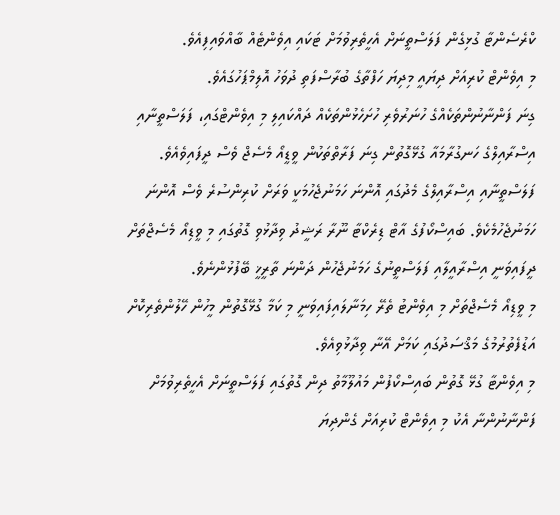ކްރެސެންޓާ ގުޅިގެން ފަލަސްތީނަށް އެހީތެރިވުމަށް ޓަކައި އިވެންޓެއް ބާއްވައިފިއެވެ.
މި އިވެންޓް ކުރިއަށް ދިޔައީ މިދިޔަ ހަފްތާގެ ބުރާސްފަތި ދުވަހު އޮލިމްޕަހުގައެވެ.
ގިނަ ފަންނާނުންތަކެއްގެ ހުނަރުވެރި ހުށަހެޅުންތަކެއް ދައްކައިލި މި އިވެންޓްގައި، ފަލަސްތީނާއި އިސްރާއިލްގެ ހަނގުރާމައާ ގުޅޭގޮތުން ގިނަ ފަރާތްތަކުން ވީޑީއޯ މެސެޖް ވެސް ދީފައިވެއެވެ.
ފަލަސްތީނާއި އިސްރާއިލްގެ މެދުގައި އޮންނަ ހަމަނުޖެހުމަކީ ވަރަށް ކުރިންސުރެ ވެސް އޮންނަ ހަމަނުޖެހުމެކެވެ. ބައިސްކޯފުގެ އާޓް ޑިރެކްޓާ ނޫރާ ރަޝީދު ވިދާޅުވި ގޮތުގައި މި ވީޑިއޯ މެސެޖްތަށް ދީފައިވަނީ އިސްރާއީލާއި ފަލަސްތީނުގެ ހަމަނުޖެހުން ދަންނަ ތާރީޚީ ބޭފުޅުންނެވެ.
މި ވީޑިއޯ މެސެޖްތަށް މި އިވެންޓު ތެރޭ ހިމަނާލައިފައިވަނީ މި ކަމާ ގުޅޭގޮތުން މީހުން ހޭލުންތެރިކޮށް އަޑުފެތުރުމުގެ މަޤްސަދުގައި ކަމަށް އޭނާ ވިދާޅުވިއެވެ.
މި އިވެންޓާ ގުޅޭ ގޮތުން ބައިސްކޯފުން މައުލޫމާތު ދިން ގޮތުގައި ފަލަސްތީނަށް އެހީތެރިވުމަށް ފަންނާނުންނާ އެކު މި އިވެންޓް ކުރިއަށް ގެންދިޔަ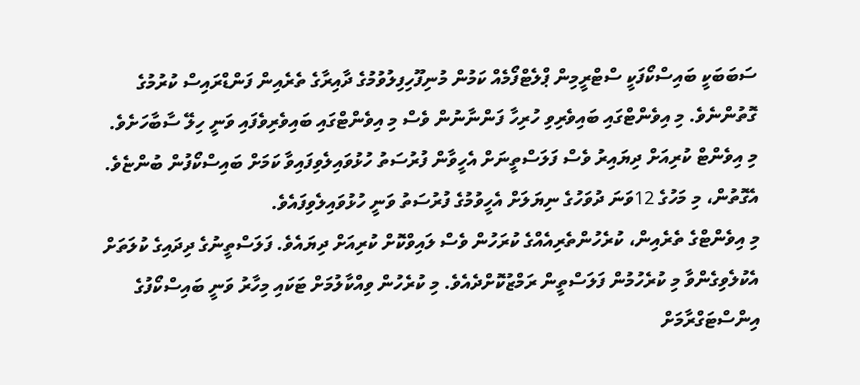ސަބަބަކީ ބައިސްކޯފަކީ ސްޓްރީމިން ޕްލެޓްފޯމެއް ކަމުން މުނިފޫހިފިލުވުމުގެ ދާއިރާގެ ތެރެއިން ފަންޑްރައިސް ކުރުމުގެ ގޮތުންނެވެ. މި އިވެންޓްގައި ބައިވެރިވި ހުރިހާ ފަންނާނުން ވެސް މި އިވެންޓްގައި ބައިވެރިވެފައި ވަނީ ހިލޭ ސާބާހަށެވެ.
މި އިވެންޓް ކުރިއަށް ދިޔައިރު ވެސް ފަލަސްތީނަށް އެހީވާން ފުރުސަތު ހުޅުވައިލެވިފައިވާ ކަމަށް ބައިސްކޯފުން ބުންޏެވެ. އެގޮތުން، މި މަހުގެ 12ވަނަ ދުވަހުގެ ނިޔަލަށް އެހީވުމުގެ ފުރުސަތު ވަނީ ހުޅުވައިލެވިފައެވެ.
މި އިވެންޓްގެ ތެރެއިން، ކުރެހުންތެރިއެއްގެ ކުރަހުން ވެސް ލައިވްކޮށް ކުރިއަށް ދިޔައެވެ. ފަލަސްތީނުގެ ދިދައިގެ ކުލަތަށް އެކުލެވިގެންވާ މި ކުރެހުމުން ފަލަސްތީން ރަމްޒުކޮށްދެއެވެ. މި ކުރެހުން ވިއްކާލުމަށް ޓަކައި މިހާރު ވަނީ ބައިސްކޯފުގެ އިންސްޓަގްރާމަށް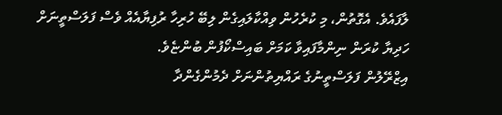ލާފައެވެ. އެގޮތުން، މި ކުރެހުން ވިއްކާލައިގެން ލިބޭ ހުރިހާ ރުފިޔާއެއް ވެސް ފަލަސްތީނަށް ހަދިޔާ ކުރަން ނިންމާފައިވާ ކަމަށް ބައިސްކޯފުން ބުންޏެވެ.
އިޒްރޭލުން ފަލަސްތީނުގެ ރައްޔިތުންނަށް ދެމުންގެންދާ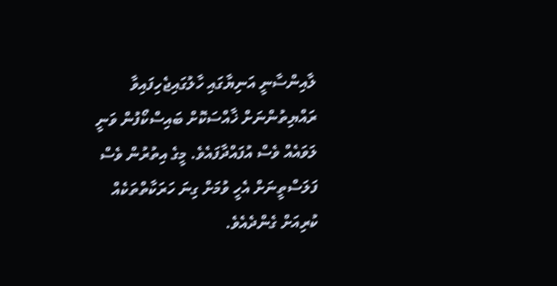ލާއިންސާނީ އަނިޔާގައި ހާލުގައިޖެހިފައިވާ ރައްޔިތުންނަށް ޚާއްސަކޮށް ބައިސްކޯފުން ވަނީ ލަވައެއް ވެސް އުފައްދާފައެވެ. މީގެ އިތުރުން ވެސް ފަލަސްތީނަށް އެހީ ވުމަށް ގިނަ ހަރަކާތްތަކެއް ކުރިއަށް ގެންދެއެވެ.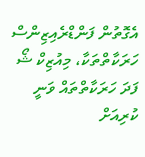އެގޮތުން ފަންޑްރެއިޒިންސް ހަރަކާތްތަކާ، މިއުޒިކް ޝޯ ފަދަ ހަރަކާތްތައް ވަނީ ކުރިއަށް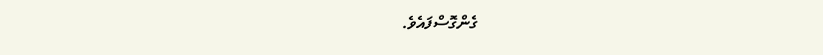ގެންގޮސްފައެވެ.